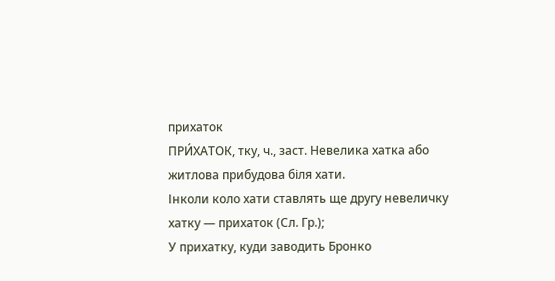прихаток
ПРИ́ХАТОК, тку, ч., заст. Невелика хатка або житлова прибудова біля хати.
Інколи коло хати ставлять ще другу невеличку хатку — прихаток (Сл. Гр.);
У прихатку, куди заводить Бронко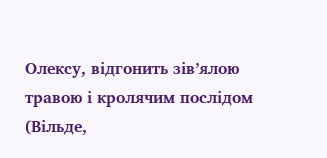Олексу, відгонить зів’ялою травою і кролячим послідом (Вільде,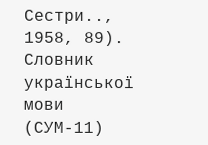Сестри.., 1958, 89).
Словник української мови (СУМ-11)